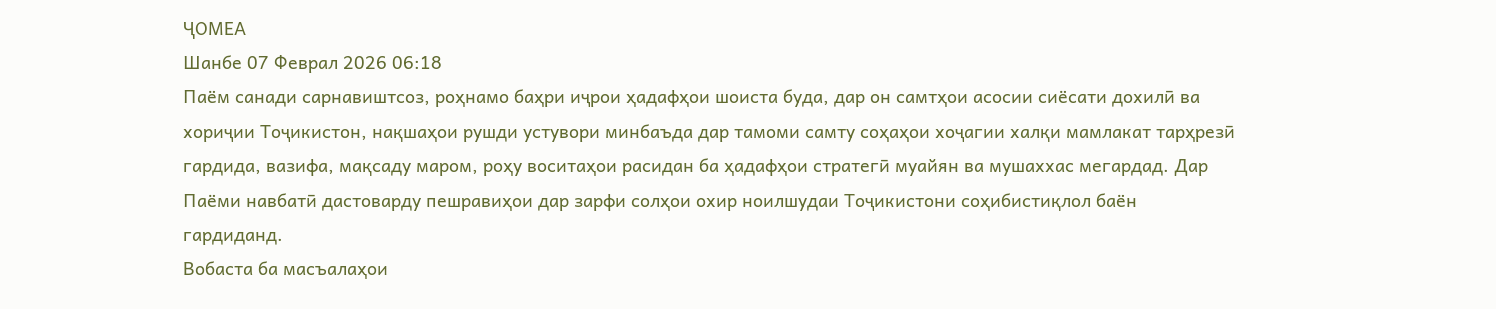ҶОМЕА
Шанбе 07 Феврал 2026 06:18
Паём санади сарнавиштсоз, роҳнамо баҳри иҷрои ҳадафҳои шоиста буда, дар он самтҳои асосии сиёсати дохилӣ ва хориҷии Тоҷикистон, нақшаҳои рушди устувори минбаъда дар тамоми самту соҳаҳои хоҷагии халқи мамлакат тарҳрезӣ гардида, вазифа, мақсаду маром, роҳу воситаҳои расидан ба ҳадафҳои стратегӣ муайян ва мушаххас мегардад. Дар Паёми навбатӣ дастоварду пешравиҳои дар зарфи солҳои охир ноилшудаи Тоҷикистони соҳибистиқлол баён гардиданд.
Вобаста ба масъалаҳои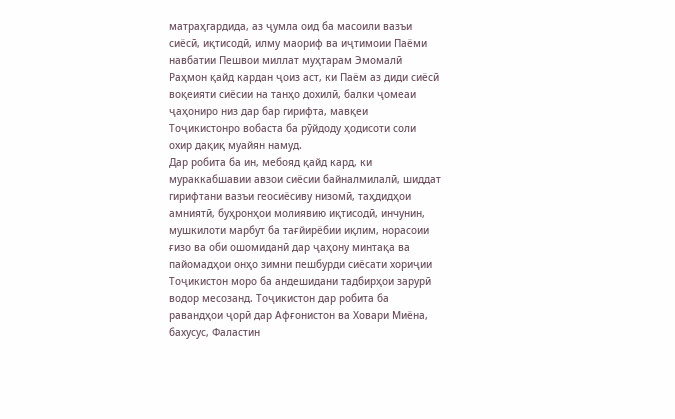матраҳгардида, аз ҷумла оид ба масоили вазъи сиёсӣ, иқтисодӣ, илму маориф ва иҷтимоии Паёми навбатии Пешвои миллат муҳтарам Эмомалӣ Раҳмон қайд кардан ҷоиз аст, ки Паём аз диди сиёсӣ воқеияти сиёсии на танҳо дохилӣ, балки ҷомеаи ҷаҳониро низ дар бар гирифта, мавқеи Тоҷикистонро вобаста ба рӯйдоду ҳодисоти соли охир дақиқ муайян намуд.
Дар робита ба ин, мебояд қайд кард, ки мураккабшавии авзои сиёсии байналмилалӣ, шиддат гирифтани вазъи геосиёсиву низомӣ, таҳдидҳои амниятӣ, буҳронҳои молиявию иқтисодӣ, инчунин, мушкилоти марбут ба тағйирёбии иқлим, норасоии ғизо ва оби ошомиданӣ дар ҷаҳону минтақа ва пайомадҳои онҳо зимни пешбурди сиёсати хориҷии Тоҷикистон моро ба андешидани тадбирҳои зарурӣ водор месозанд. Тоҷикистон дар робита ба равандҳои ҷорӣ дар Афғонистон ва Ховари Миёна, бахусус, Фаластин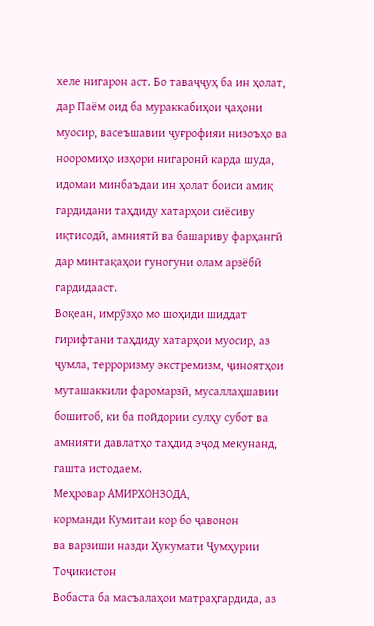хеле нигарон аст. Бо таваҷҷуҳ ба ин ҳолат, дар Паём оид ба мураккабиҳои ҷаҳони муосир, васеъшавии ҷуғрофияи низоъҳо ва нооромиҳо изҳори нигаронӣ карда шуда, идомаи минбаъдаи ин ҳолат боиси амиқ гардидани таҳдиду хатарҳои сиёсиву иқтисодӣ, амниятӣ ва башариву фарҳангӣ дар минтақаҳои гуногуни олам арзёбӣ гардидааст.
Воқеан, имрӯзҳо мо шоҳиди шиддат гирифтани таҳдиду хатарҳои муосир, аз ҷумла, терроризму экстремизм, ҷиноятҳои муташаккили фаромарзӣ, мусаллаҳшавии бошитоб, ки ба пойдории сулҳу субот ва амнияти давлатҳо таҳдид эҷод мекунанд, гашта истодаем.
Меҳровар АМИРХОНЗОДА,
корманди Кумитаи кор бо ҷавонон
ва варзиши назди Ҳукумати Ҷумҳурии Тоҷикистон
Вобаста ба масъалаҳои матраҳгардида, аз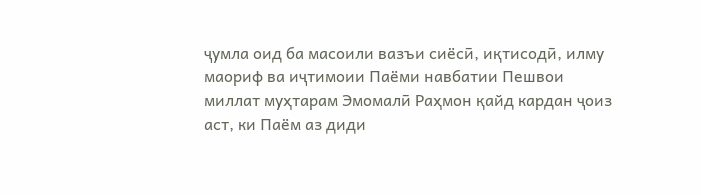ҷумла оид ба масоили вазъи сиёсӣ, иқтисодӣ, илму маориф ва иҷтимоии Паёми навбатии Пешвои миллат муҳтарам Эмомалӣ Раҳмон қайд кардан ҷоиз аст, ки Паём аз диди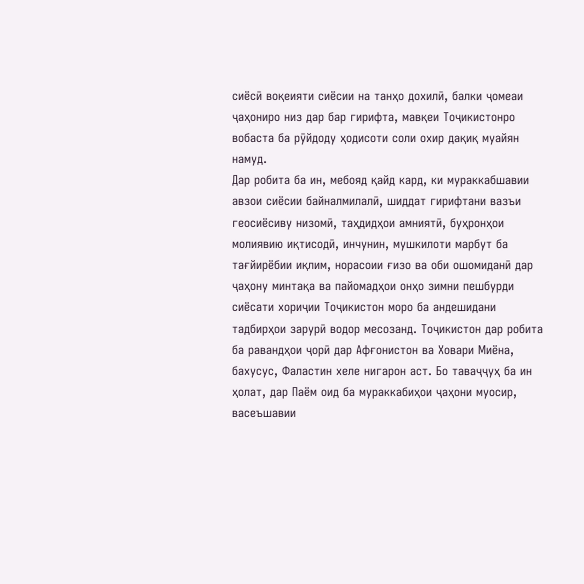сиёсӣ воқеияти сиёсии на танҳо дохилӣ, балки ҷомеаи ҷаҳониро низ дар бар гирифта, мавқеи Тоҷикистонро вобаста ба рӯйдоду ҳодисоти соли охир дақиқ муайян намуд.
Дар робита ба ин, мебояд қайд кард, ки мураккабшавии авзои сиёсии байналмилалӣ, шиддат гирифтани вазъи геосиёсиву низомӣ, таҳдидҳои амниятӣ, буҳронҳои молиявию иқтисодӣ, инчунин, мушкилоти марбут ба тағйирёбии иқлим, норасоии ғизо ва оби ошомиданӣ дар ҷаҳону минтақа ва пайомадҳои онҳо зимни пешбурди сиёсати хориҷии Тоҷикистон моро ба андешидани тадбирҳои зарурӣ водор месозанд. Тоҷикистон дар робита ба равандҳои ҷорӣ дар Афғонистон ва Ховари Миёна, бахусус, Фаластин хеле нигарон аст. Бо таваҷҷуҳ ба ин ҳолат, дар Паём оид ба мураккабиҳои ҷаҳони муосир, васеъшавии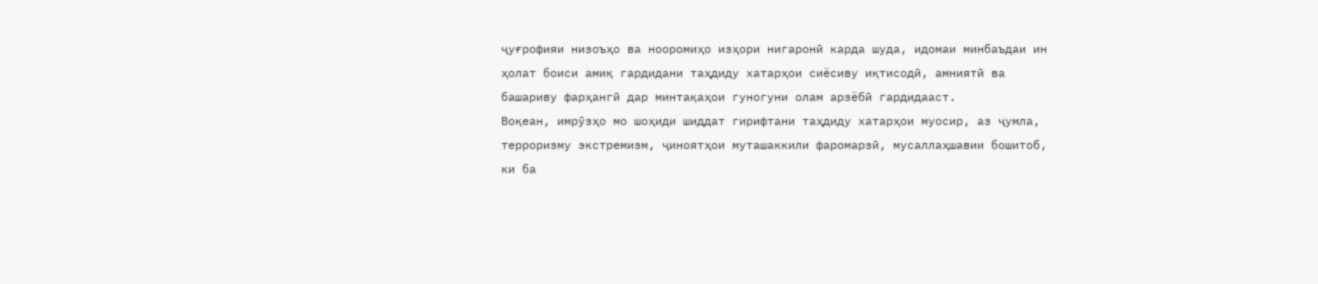ҷуғрофияи низоъҳо ва нооромиҳо изҳори нигаронӣ карда шуда, идомаи минбаъдаи ин ҳолат боиси амиқ гардидани таҳдиду хатарҳои сиёсиву иқтисодӣ, амниятӣ ва башариву фарҳангӣ дар минтақаҳои гуногуни олам арзёбӣ гардидааст.
Воқеан, имрӯзҳо мо шоҳиди шиддат гирифтани таҳдиду хатарҳои муосир, аз ҷумла, терроризму экстремизм, ҷиноятҳои муташаккили фаромарзӣ, мусаллаҳшавии бошитоб, ки ба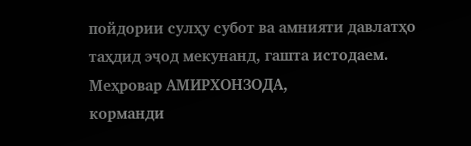пойдории сулҳу субот ва амнияти давлатҳо таҳдид эҷод мекунанд, гашта истодаем.
Меҳровар АМИРХОНЗОДА,
корманди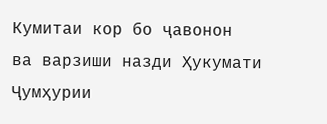Кумитаи кор бо ҷавонон
ва варзиши назди Ҳукумати Ҷумҳурии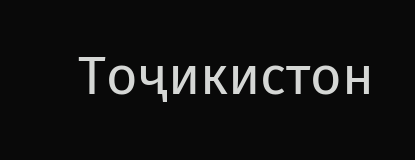Тоҷикистон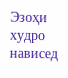Эзоҳи худро нависед